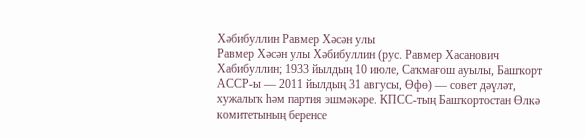Хәбибуллин Равмер Хәсән улы
Равмер Хәсән улы Хәбибуллин (рус. Равмер Хасанович Хабибуллин; 1933 йылдың 10 июле, Саҡмағош ауылы, Башҡорт АССР-ы — 2011 йылдың 31 авгусы, Өфө) — совет дәүләт, хужалыҡ һәм партия эшмәкәре. КПСС-тың Башҡортостан Өлкә комитетының беренсе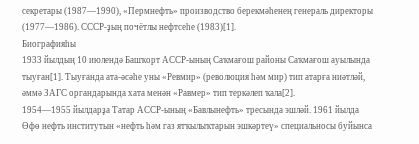секретары (1987—1990), «Пермнефть» производство берекмәһенең генераль директоры (1977—1986). СССР-ҙың почётлы нефтсеһе (1983)[1].
Биографияһы
1933 йылдың 10 июлендә Башҡорт АССР-ының Саҡмағош районы Саҡмағош ауылында тыуған[1]. Тыуғанда ата-әсәһе уны «Ревмир» (революция һәм мир) тип атарға ниәтләй, әммә ЗАГС органдарында хата менән «Равмер» тип теркәлеп ҡала[2].
1954—1955 йылдарҙа Татар АССР-ының «Бавлынефть» тресында эшләй. 1961 йылда Өфө нефть институтын «нефть һәм газ ятҡылыҡтарын эшкәртеү» специальносы буйынса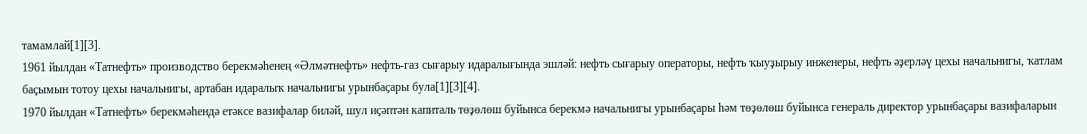тамамлай[1][3].
1961 йылдан «Татнефть» производство берекмәһенең «Әлмәтнефть» нефть-газ сығарыу идаралығында эшләй: нефть сығарыу операторы, нефть ҡыуҙырыу инженеры, нефть әҙерләү цехы начальнигы, ҡатлам баҫымын тотоу цехы начальнигы, артабан идаралыҡ начальнигы урынбаҫары була[1][3][4].
1970 йылдан «Татнефть» берекмәһендә етәксе вазифалар биләй, шул иҫәптән капиталь төҙөлөш буйынса берекмә начальнигы урынбаҫары һәм төҙөлөш буйынса генераль директор урынбаҫары вазифаларын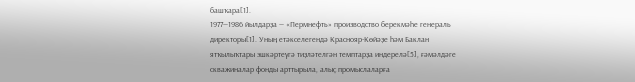башҡара[1].
1977—1986 йылдарҙа — «Пермнефть» производство берекмәһе генераль директоры[1]. Уның етәкселегендә Краснояр-Көйәҙе һәм Баклан ятҡылыҡтары эшкәртеүгә тиҙләтелгән темптарҙа индерелә[5], ғәмәлдәге скважиналар фонды арттырыла, алыҫ промыслаларға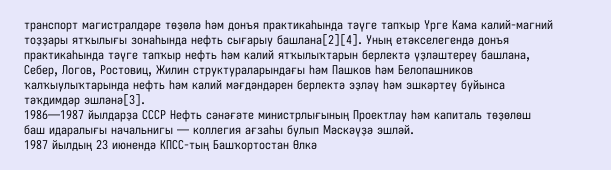транспорт магистралдәре төҙөлә һәм донъя практикаһында тәүге тапҡыр Үрге Кама калий-магний тоҙҙары ятҡылығы зонаһында нефть сығарыу башлана[2][4]. Уның етәкселегендә донъя практикаһында тәүге тапҡыр нефть һәм калий ятҡылыҡтарын берлектә үҙләштереү башлана, Себер, Логов, Ростовиц, Жилин структураларындағы һәм Пашков һәм Белопашников ҡалҡыулыҡтарында нефть һәм калий мәғдәндәрен берлектә эҙләү һәм эшкәртеү буйынса тәҡдимдәр эшләнә[3].
1986—1987 йылдарҙа СССР Нефть сәнәғәте министрлығының Проектлау һәм капиталь төҙөлөш баш идаралығы начальнигы — коллегия ағзаһы булып Мәскәүҙә эшләй.
1987 йылдың 23 июнендә КПСС-тың Башҡортостан Өлкә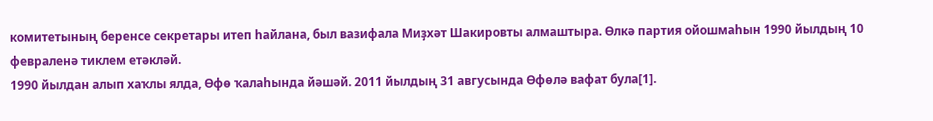комитетының беренсе секретары итеп һайлана, был вазифала Миҙхәт Шакировты алмаштыра. Өлкә партия ойошмаһын 1990 йылдың 10 февраленә тиклем етәкләй.
1990 йылдан алып хаҡлы ялда, Өфө ҡалаһында йәшәй. 2011 йылдың 31 авгусында Өфөлә вафат була[1].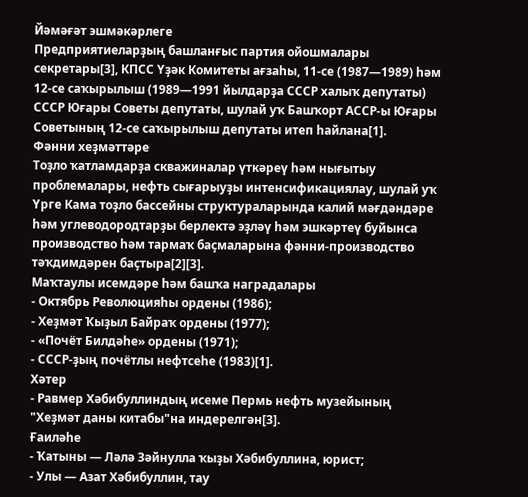Йәмәғәт эшмәкәрлеге
Предприятиеларҙың башланғыс партия ойошмалары секретары[3], КПСС Үҙәк Комитеты ағзаһы, 11-се (1987—1989) һәм 12-се саҡырылыш (1989—1991 йылдарҙа СССР халыҡ депутаты) СССР Юғары Советы депутаты, шулай уҡ Башҡорт АССР-ы Юғары Советының 12-се саҡырылыш депутаты итеп һайлана[1].
Фәнни хеҙмәттәре
Тоҙло ҡатламдарҙа скважиналар үткәреү һәм нығытыу проблемалары, нефть сығарыуҙы интенсификациялау, шулай уҡ Үрге Кама тоҙло бассейны структураларында калий мәғдәндәре һәм углеводородтарҙы берлектә эҙләү һәм эшкәртеү буйынса производство һәм тармаҡ баҫмаларына фәнни-производство тәҡдимдәрен баҫтыра[2][3].
Маҡтаулы исемдәре һәм башҡа наградалары
- Октябрь Революцияһы ордены (1986);
- Хеҙмәт Ҡыҙыл Байраҡ ордены (1977);
- «Почёт Билдәһе» ордены (1971);
- СССР-ҙың почётлы нефтсеһе (1983)[1].
Хәтер
- Равмер Хәбибуллиндың исеме Пермь нефть музейының "Хеҙмәт даны китабы"на индерелгән[3].
Ғаиләһе
- Ҡатыны — Ләлә Зәйнулла ҡыҙы Хәбибуллина, юрист;
- Улы — Азат Хәбибуллин, тау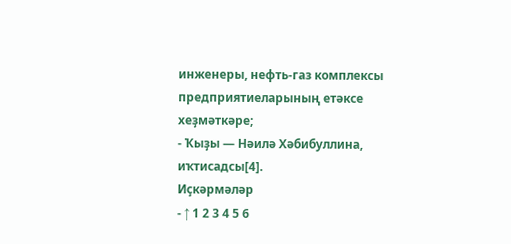инженеры, нефть-газ комплексы предприятиеларының етәксе хеҙмәткәре;
- Ҡыҙы — Нәилә Хәбибуллина, иҡтисадсы[4].
Иҫкәрмәләр
- ↑ 1 2 3 4 5 6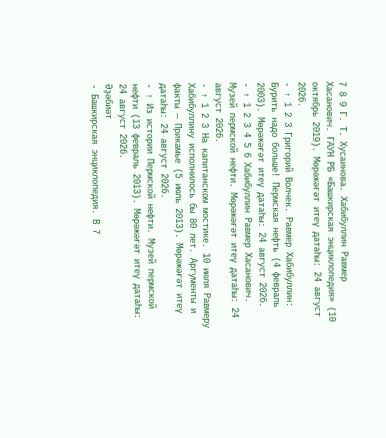7 8 9 Г. Т. Хусаинова. Хабибуллин Равмер Хасанович. ГАУН РБ «Башкирская энциклопедия» (10 октябрь 2019). Мөрәжәғәт итеү датаһы: 24 август 2026.
- ↑ 1 2 3 Григорий Волчек. Равмер Хабибуллин: Бурить надо больше! Пермская нефть (4 февраль 2003). Мөрәжәғәт итеү датаһы: 24 август 2026.
- ↑ 1 2 3 4 5 6 Хабибуллин Равмер Хасанович. Музей пермской нефти. Мөрәжәғәт итеү датаһы: 24 август 2026.
- ↑ 1 2 3 На капитанском мостике. 10 июля Равмеру Хабибуллину исполнилось бы 80 лет. Аргументы и факты — Прикамье (5 июль 2013). Мөрәжәғәт итеү датаһы: 24 август 2026.
- ↑ Из истории Пермской нефти. Музей пермской нефти (13 февраль 2013). Мөрәжәғәт итеү датаһы: 24 август 2026.
Әҙәбиәт
- Башкирская энциклопедия. В 7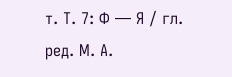т. Т. 7: Ф — Я / гл. ред. М. А.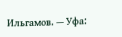Ильгамов. — Уфа: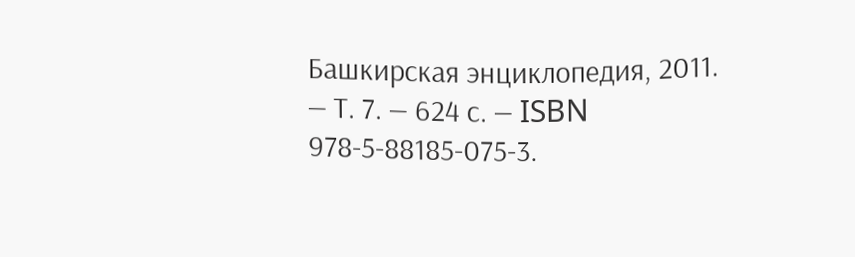Башкирская энциклопедия, 2011. — Т. 7. — 624 с. — ISBN 978-5-88185-075-3.